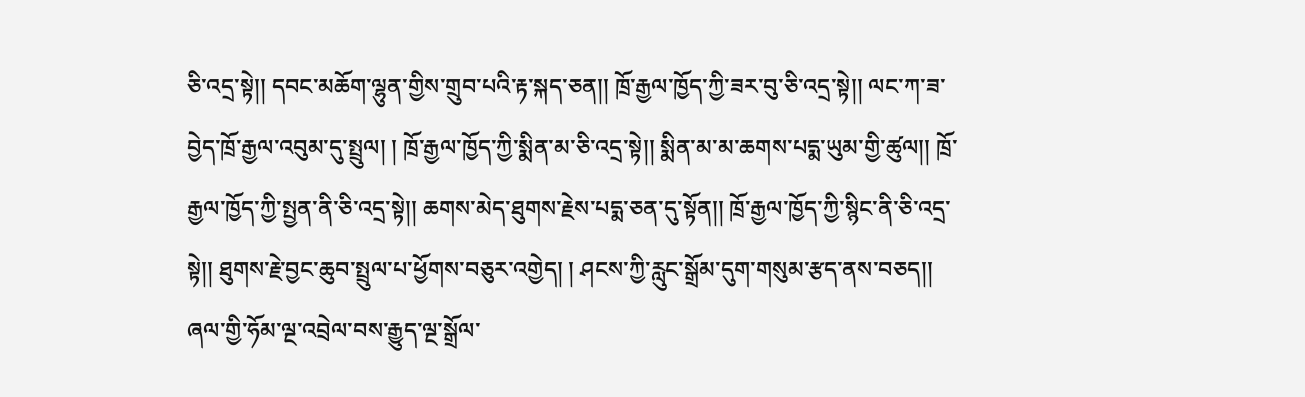ཅི་འདྲ་སྟེ།། དབང་མཆོག་ལྷུན་གྱིས་གྲུབ་པའི་རྟ་སྐད་ཅན།། ཁྲོ་རྒྱལ་ཁྱོད་ཀྱི་ཟར་བུ་ཅི་འདྲ་སྟེ།། ལང་ཀ་ཟ་བྱེད་ཁྲོ་རྒྱལ་འབུམ་དུ་སྤྲུལ། ། ཁྲོ་རྒྱལ་ཁྱོད་ཀྱི་སྨིན་མ་ཅི་འདྲ་སྟེ།། སྨིན་མ་མ་ཆགས་པདྨ་ཡུམ་གྱི་ཚུལ།། ཁྲོ་རྒྱལ་ཁྱོད་ཀྱི་སྤྱན་ནི་ཅི་འདྲ་སྟེ།། ཆགས་མེད་ཐུགས་རྗེས་པདྨ་ཅན་དུ་སྟོན།། ཁྲོ་རྒྱལ་ཁྱོད་ཀྱི་སྙིང་ནི་ཅི་འདྲ་སྟེ།། ཐུགས་རྗེ་བྱང་ཆུབ་སྤྲུལ་པ་ཕྱོགས་བཅུར་འགྱེད། ། ཤངས་ཀྱི་རླུང་སྒྲོམ་དུག་གསུམ་རྩད་ནས་བཅད།། ཞལ་གྱི་ཧོམ་ལྔ་འབྲེལ་བས་རྒྱུད་ལྔ་སྒྲོལ་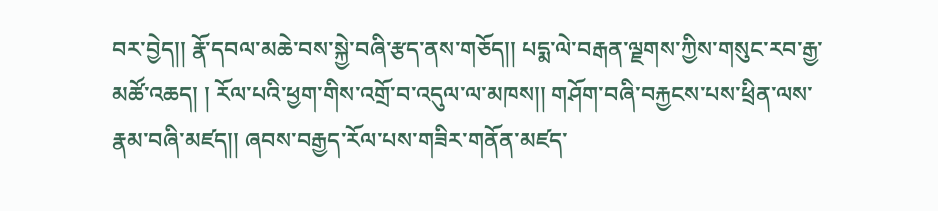བར་བྱེད།། རྣོ་དབལ་མཆེ་བས་སྐྱེ་བཞི་རྩད་ནས་གཅོད།། པདྨ་ལེ་བརྒན་ལྗགས་ཀྱིས་གསུང་རབ་རྒྱ་མཚོ་འཆད། ། རོལ་པའི་ཕྱག་གིས་འགྲོ་བ་འདུལ་ལ་མཁས།། གཤོག་བཞི་བརྐྱངས་པས་ཕྲིན་ལས་རྣམ་བཞི་མཛད།། ཞབས་བརྒྱད་རོལ་པས་གཟིར་གནོན་མཛད་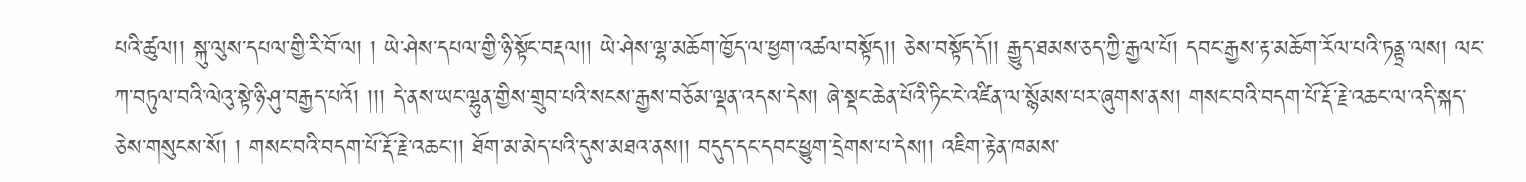པའི་ཚུལ།། སྐུ་ལུས་དཔལ་གྱི་རི་བོ་ལ། ། ཡེ་ཤེས་དཔལ་གྱི་ཉི་སྟོང་བརྡལ།། ཡེ་ཤེས་ལྷ་མཆོག་ཁྱོད་ལ་ཕྱག་འཚལ་བསྟོད།། ཅེས་བསྟོད་དོ།། རྒྱུད་ཐམས་ཅད་ཀྱི་རྒྱལ་པོ། དབང་རྒྱས་རྟ་མཆོག་རོལ་པའི་ཏནྟྲ་ལས། ལང་ཀ་བཏུལ་བའི་ལེའུ་སྟེ་ཉི་ཤུ་བརྒྱད་པའོ། །།། དེ་ནས་ཡང་ལྷུན་གྱིས་གྲུབ་པའི་སངས་རྒྱས་བཅོམ་ལྡན་འདས་དེས། ཞེ་སྡང་ཆེན་པོའི་ཏིང་ངེ་འཛིན་ལ་སྙོམས་པར་ཞུགས་ནས། གསང་བའི་བདག་པོ་རྡོ་རྗེ་འཆང་ལ་འདི་སྐད་ཅེས་གསུངས་སོ། ། གསང་བའི་བདག་པོ་རྡོ་རྗེ་འཆང།། ཐོག་མ་མེད་པའི་དུས་མཐའ་ནས།། བདུད་དང་དབང་ཕྱུག་དྲེགས་པ་དེས།། འཇིག་རྟེན་ཁམས་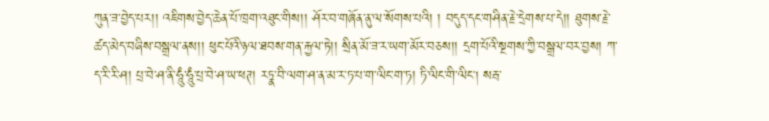ཀུན་ཟ་བྱེད་པར།། འཇིགས་བྱེད་ཆེན་པོ་ཁྲག་འཐུང་གིས།། ཤོར་བ་གཞོན་ནུ་ལ་སོགས་པའི། ། བདུད་དང་གཤིན་རྗེ་དྲེགས་པ་དེ།། ཐུགས་རྗེ་ཚད་མེད་བཞིས་བསྒྲལ་ནས།། ཕུང་པོའི་ཉལ་ཐབས་གན་རྐྱལ་ཏེ།། སྲིན་མོ་ཟ་ར་ཡག་མོར་བཅས།། དྲག་པོའི་སྔགས་ཀྱི་བསྒྲལ་བར་བྱས། ཀ་ད་རི་རི་ཤ། པྲ་བེ་ཤ་ནི་ཧཱུཾ་ཧཱུཾ་པྲ་བེ་ཤ་ཡ་ཕཊ། རཏྣ་བི་ལག་ཤ་ན་མ་ར་ཏ་པ་ག་ལིང་ག་ཏ། ཏི་ལིང་གི་ལིང། སརྦ་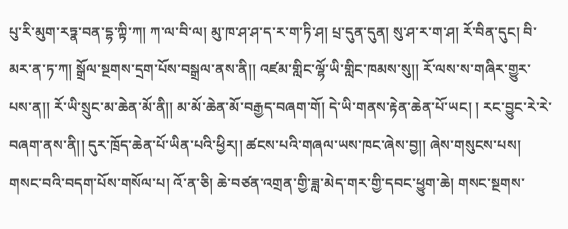པུ་རི་མུག་རཏྣ་བན་དྷ་ཀྟི་ཀ། ཀ་ལ་བི་ལ། མུ་ཁ་ཤ་ཤ་ད་ར་ག་ཏི་ཤ། པྲ་དུན་དུན། སུ་ཤ་ར་ག་ཤ། རོ་བིན་དུང། བི་མར་ན་ཏ་ཀ། སྒྲོལ་སྔགས་དྲག་པོས་བསྒྲལ་ནས་ནི།། འཛམ་གླིང་ལྷོ་ཡི་གླིང་ཁམས་སུ།། རོ་ལས་ས་གཞིར་གྱུར་པས་ན།། རོ་ཡི་སྲུང་མ་ཆེན་མོ་ནི།། མ་མོ་ཆེན་མོ་བརྒྱད་བཞག་གོ། དེ་ཡི་གནས་རྟེན་ཆེན་པོ་ཡང། ། རང་བྱུང་རེ་རེ་བཞག་ནས་ནི།། དུར་ཁྲོད་ཆེན་པོ་ཡིན་པའི་ཕྱིར།། ཚངས་པའི་གཞལ་ཡས་ཁང་ཞེས་བྱ།། ཞེས་གསུངས་པས། གསང་བའི་བདག་པོས་གསོལ་པ། འོ་ན་ཅི། ཆེ་བཙན་འགྲན་གྱི་ཟླ་མེད་གར་གྱི་དབང་ཕྱུག་ཆེ། གསང་སྔགས་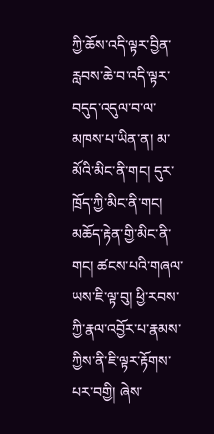ཀྱི་ཆོས་འདི་ལྟར་བྱིན་རླབས་ཆེ་བ་འདི་ལྟར་བདུད་འདུལ་བ་ལ་མཁས་པ་ཡིན་ན། མ་མོའི་མིང་ནི་གང། དུར་ཁྲོད་ཀྱི་མིང་ནི་གང། མཆོད་རྟེན་གྱི་མིང་ནི་གང། ཚངས་པའི་གཞལ་ཡས་ཇི་ལྟ་བུ། ཕྱི་རབས་ཀྱི་རྣལ་འབྱོར་པ་རྣམས་ཀྱིས་ནི་ཇི་ལྟར་རྟོགས་པར་བགྱི། ཞེས་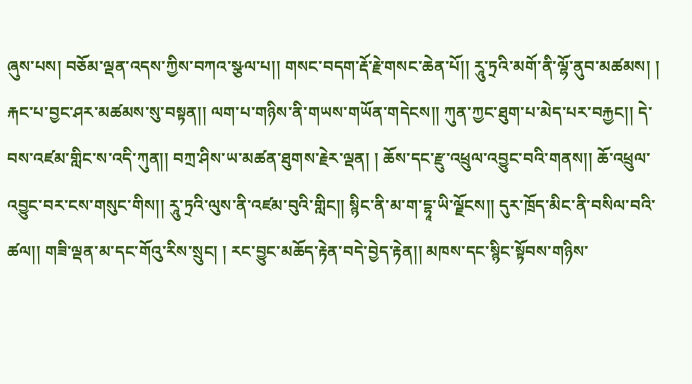ཞུས་པས། བཅོམ་ལྡན་འདས་ཀྱིས་བཀའ་སྩལ་པ།། གསང་བདག་རྡོ་རྗེ་གསང་ཆེན་པོ།། རཱུ་ཏྲའི་མགོ་ནི་ལྷོ་ནུབ་མཚམས། ། རྐང་པ་བྱང་ཤར་མཚམས་སུ་བསྟན།། ལག་པ་གཉིས་ནི་གཡས་གཡོན་གདེངས།། ཀུན་ཀྱང་ཐུག་པ་མེད་པར་བརྐྱང།། དེ་བས་འཛམ་གླིང་ས་འདི་ཀུན།། བཀྲ་ཤིས་ཡ་མཚན་ཐུགས་རྗེར་ལྡན། ། ཆོས་དང་རྫུ་འཕྲུལ་འབྱུང་བའི་གནས།། ཆོ་འཕྲུལ་འབྱུང་བར་ངས་གསུང་གིས།། རཱུ་ཏྲའི་ལུས་ནི་འཛམ་བུའི་གླིང།། སྙིང་ནི་མ་ག་དྷཱ་ཡི་ལྗོངས།། དུར་ཁྲོད་མིང་ནི་བསིལ་བའི་ཚལ།། གཟི་ལྡན་མ་དང་གོའུ་རིས་སྲུང། ། རང་བྱུང་མཆོད་རྟེན་བདེ་བྱེད་རྟེན།། མཁས་དང་སྙིང་སྟོབས་གཉིས་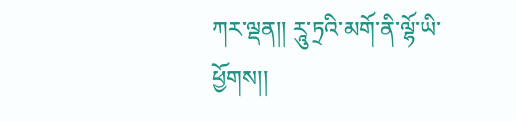ཀར་ལྡན།། རཱུ་ཏྲའི་མགོ་ནི་ལྷོ་ཡི་ཕྱོགས།།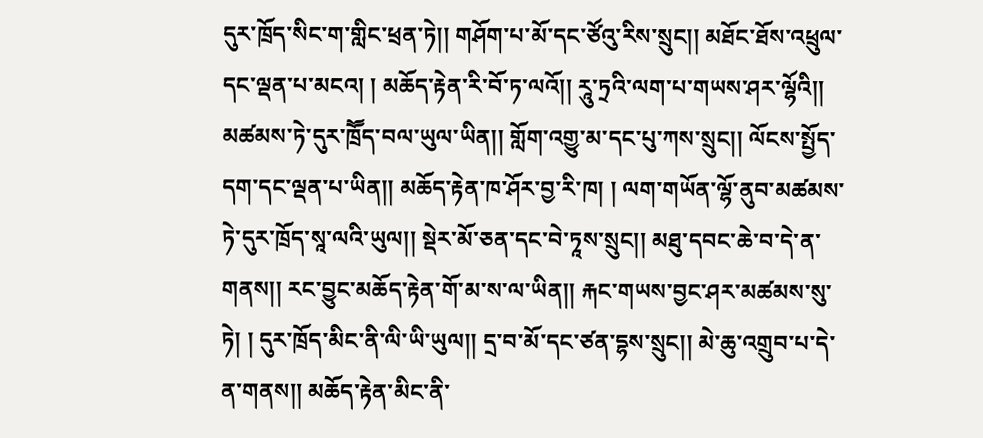དུར་ཁྲོད་སིང་ག་གླིང་ཕྲན་ཏེ།། གཤོག་པ་མོ་དང་ཙོའུ་རིས་སྲུང།། མཐོང་ཐོས་འཕྲུལ་དང་ལྡན་པ་མངའ། ། མཆོད་རྟེན་རི་བོ་ཏ་ལའོ།། རཱུ་ཏྲའི་ལག་པ་གཡས་ཤར་ལྷོའི།། མཚམས་ཏེ་དུར་ཁྲཽད་བལ་ཡུལ་ཡིན།། གློག་འགྱུ་མ་དང་པུ་ཀས་སྲུང།། ལོངས་སྤྱོད་དག་དང་ལྡན་པ་ཡིན།། མཆོད་རྟེན་ཁ་ཤོར་བྱ་རི་ཁ། ། ལག་གཡོན་ལྷོ་ནུབ་མཚམས་ཏེ་དུར་ཁྲོད་སཱ་ལའི་ཡུལ།། སྡེར་མོ་ཅན་དང་བེ་ཏཱས་སྲུང།། མཐུ་དབང་ཆེ་བ་དེ་ན་གནས།། རང་བྱུང་མཆོད་རྟེན་གོ་མ་ས་ལ་ཡིན།། རྐང་གཡས་བྱང་ཤར་མཚམས་སུ་ཏེ། ། དུར་ཁྲོད་མིང་ནི་ལི་ཡི་ཡུལ།། དྲ་བ་མོ་དང་ཙན་དྷས་སྲུང།། མེ་ཆུ་འགྲུབ་པ་དེ་ན་གནས།། མཆོད་རྟེན་མིང་ནི་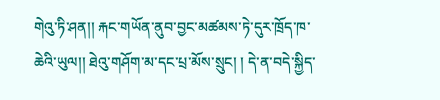གེའུ་ཏི་ཤན།། རྐང་གཡོན་ནུབ་བྱང་མཚམས་ཏེ་དུར་ཁྲོད་ཁ་ཆེའི་ཡུལ།། ཐེའུ་གཤོག་མ་དང་པྲ་མོས་སྲུང། ། དེ་ན་བདེ་སྐྱིད་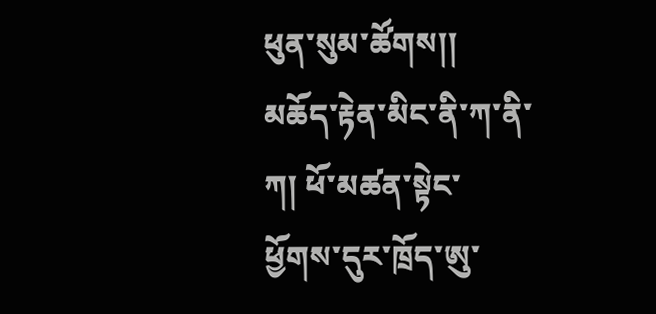ཕུན་སུམ་ཚོགས།། མཆོད་རྟེན་མིང་ནི་ཀ་ནི་ཀ། ཕོ་མཚན་སྟེང་ཕྱོགས་དུར་ཁྲོད་ཨུ་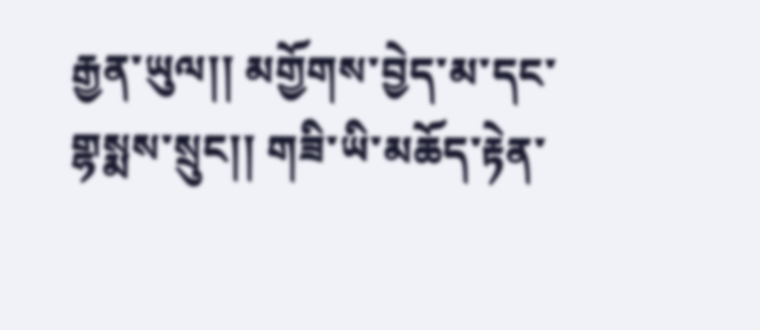རྒྱན་ཡུལ།། མགྱོགས་བྱེད་མ་དང་གྷསྨས་སྲུང།། གཟི་ཡི་མཆོད་རྟེན་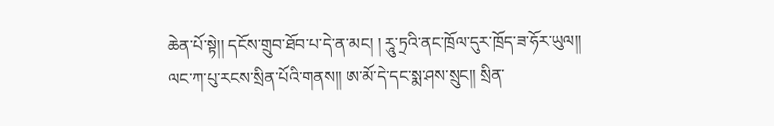ཆེན་པོ་སྟེ།། དངོས་གྲུབ་ཐོབ་པ་དེ་ན་མང། ། རཱུ་ཏྲའི་ནང་ཁྲོལ་དུར་ཁྲོད་ཟ་ཧོར་ཡུལ།། ལང་ཀ་པུ་རངས་སྲིན་པོའི་གནས།། ཨ་མོ་དེ་དང་སྨ་ཤས་སྲུང།། སྲིན་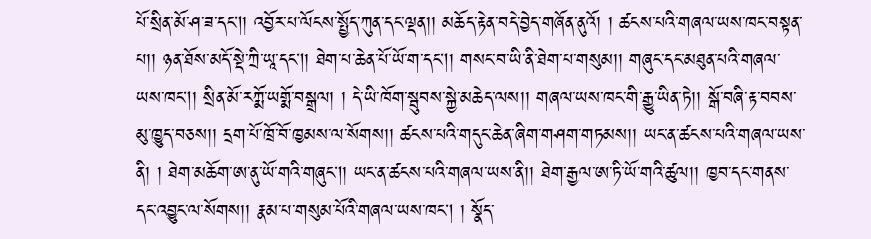པོ་སྲིན་མོ་ཤ་ཟ་དང།། འབྱོར་པ་ལོངས་སྤྱོད་ཀུན་དང་ལྡན།། མཆོད་རྟེན་བདེ་བྱེད་གཞོན་ནུའོ། ། ཚངས་པའི་གཞལ་ཡས་ཁང་བསྟན་པ།། ཉན་ཐོས་མདོ་སྡེ་ཀྲི་ཡཱ་དང།། ཐེག་པ་ཆེན་པོ་ཡོ་ག་དང།། གསང་བ་ཡི་ནི་ཐེག་པ་གསུམ།། གཞུང་དང་མཐུན་པའི་གཞལ་ཡས་ཁང།། སྲིན་མོ་རཀྨོ་ཡགྨོ་བསྒྲལ། ། དེ་ཡི་ཁོག་སྦུབས་སྐྱེ་མཆེད་ལས།། གཞལ་ཡས་ཁང་གི་རྒྱུ་ཡིན་ཏེ།། སྒོ་བཞི་རྟ་བབས་མུ་ཁྱུད་བཅས།། དྲག་པོ་ཁྲོ་བོ་ཁྱམས་ལ་སོགས།། ཚངས་པའི་གདུང་ཆེན་ཞིག་གཤག་གཏམས།། ཡང་ན་ཚངས་པའི་གཞལ་ཡས་ནི། ། ཐེག་མཆོག་ཨ་ནུ་ཡོ་གའི་གཞུང།། ཡང་ན་ཚངས་པའི་གཞལ་ཡས་ནི།། ཐེག་རྒྱལ་ཨ་ཏི་ཡོ་གའི་ཚུལ།། ཁྱབ་དང་གནས་དང་འབྱུང་ལ་སོགས།། རྣམ་པ་གསུམ་པོའི་གཞལ་ཡས་ཁང། ། སྣོད་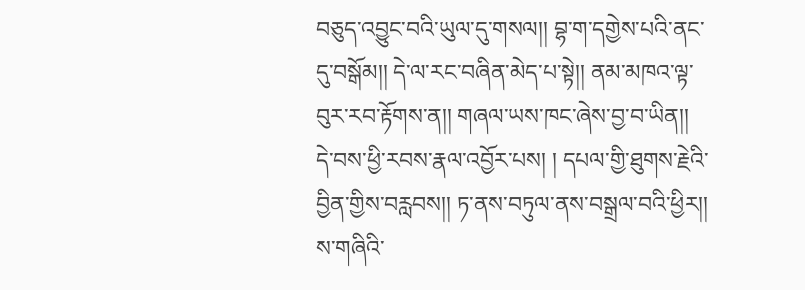བཅུད་འབྱུང་བའི་ཡུལ་དུ་གསལ།། བྷ་ག་དགྱེས་པའི་ནང་དུ་བསྒོམ།། དེ་ལ་རང་བཞིན་མེད་པ་སྟེ།། ནམ་མཁའ་ལྟ་བུར་རབ་རྟོགས་ན།། གཞལ་ཡས་ཁང་ཞེས་བྱ་བ་ཡིན།། དེ་བས་ཕྱི་རབས་རྣལ་འབྱོར་པས། ། དཔལ་གྱི་ཐུགས་རྗེའི་བྱིན་གྱིས་བརླབས།། ཏ་ནས་བཏུལ་ནས་བསྒྲལ་བའི་ཕྱིར།། ས་གཞིའི་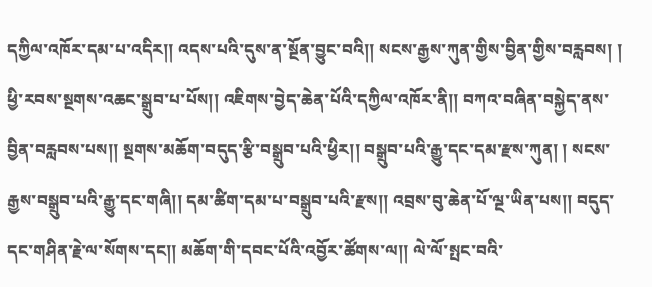དཀྱིལ་འཁོར་དམ་པ་འདིར།། འདས་པའི་དུས་ན་སྔོན་བྱུང་བའི།། སངས་རྒྱས་ཀུན་གྱིས་བྱིན་གྱིས་བརླབས། ། ཕྱི་རབས་སྔགས་འཆང་སྒྲུབ་པ་པོས།། འཇིགས་བྱེད་ཆེན་པོའི་དཀྱིལ་འཁོར་ནི།། བཀའ་བཞིན་བསྐྱེད་ནས་བྱིན་བརླབས་པས།། སྔགས་མཆོག་བདུད་རྩི་བསྒྲུབ་པའི་ཕྱིར།། བསྒྲུབ་པའི་རྒྱུ་དང་དམ་རྫས་ཀུན། ། སངས་རྒྱས་བསྒྲུབ་པའི་རྒྱུ་དང་གཞི།། དམ་ཚིག་དམ་པ་བསྒྲུབ་པའི་རྫས།། འབྲས་བུ་ཆེན་པོ་ལྔ་ཡིན་པས།། བདུད་དང་གཤིན་རྗེ་ལ་སོགས་དང།། མཆོག་གི་དབང་པོའི་འབྱོར་ཚོགས་ལ།། ལེ་ལོ་སྤང་བའི་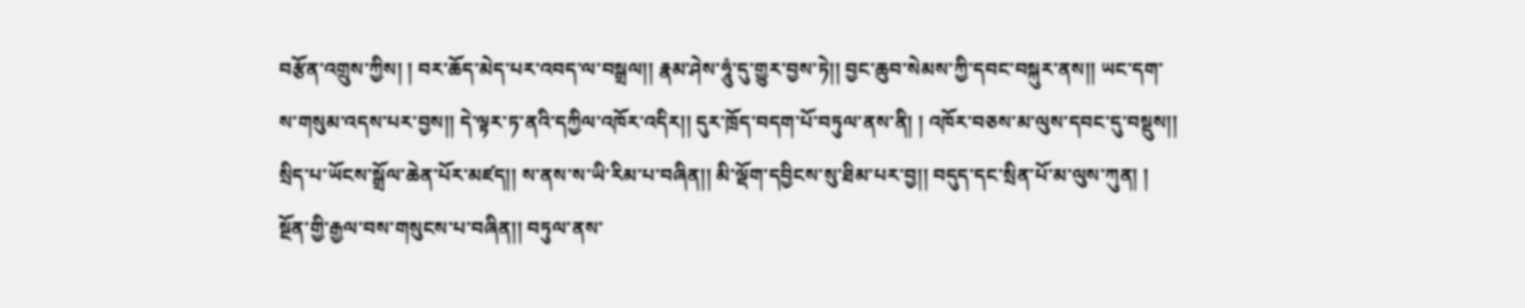བརྩོན་འགྲུས་ཀྱིས། ། བར་ཆོད་མེད་པར་འབད་ལ་བསྒྲལ།། རྣམ་ཤེས་ཧཱུཾ་དུ་གྱུར་བྱས་ཏེ།། བྱང་ཆུབ་སེམས་ཀྱི་དབང་བསྐུར་ནས།། ཡང་དག་ས་གསུམ་འདས་པར་བྱས།། དེ་ལྟར་ཏ་ནའི་དཀྱིལ་འཁོར་འདིར།། དུར་ཁྲོད་བདག་པོ་བཏུལ་ནས་ནི། ། འཁོར་བཅས་མ་ལུས་དབང་དུ་བསྡུས།། སྲིད་པ་ཡོངས་སྒྲོལ་ཆེན་པོར་མཛད།། ས་ནས་ས་ཡི་རིམ་པ་བཞིན།། མི་ལྡོག་དབྱིངས་སུ་ཐིམ་པར་བྱ།། བདུད་དང་སྲིན་པོ་མ་ལུས་ཀུན། ། སྔོན་གྱི་རྒྱལ་བས་གསུངས་པ་བཞིན།། བཏུལ་ནས་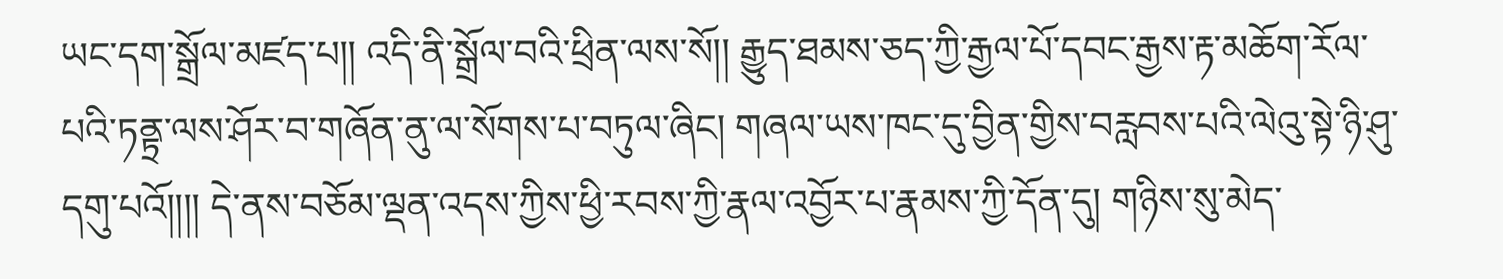ཡང་དག་སྒྲོལ་མཛད་པ།། འདི་ནི་སྒྲོལ་བའི་ཕྲིན་ལས་སོ།། རྒྱུད་ཐམས་ཅད་ཀྱི་རྒྱལ་པོ་དབང་རྒྱས་རྟ་མཆོག་རོལ་པའི་ཏནྟྲ་ལས་ཤོར་བ་གཞོན་ནུ་ལ་སོགས་པ་བཏུལ་ཞིང། གཞལ་ཡས་ཁང་དུ་བྱིན་གྱིས་བརླབས་པའི་ལེའུ་སྟེ་ཉི་ཤུ་དགུ་པའོ།།།། དེ་ནས་བཅོམ་ལྡན་འདས་ཀྱིས་ཕྱི་རབས་ཀྱི་རྣལ་འབྱོར་པ་རྣམས་ཀྱི་དོན་དུ། གཉིས་སུ་མེད་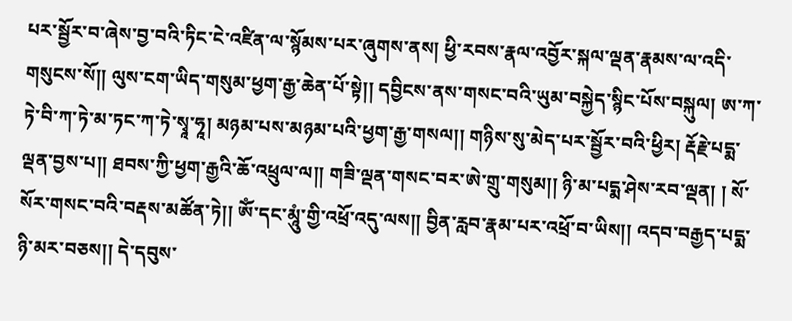པར་སྦྱོར་བ་ཞེས་བྱ་བའི་ཏིང་ངེ་འཛིན་ལ་སྙོམས་པར་ཞུགས་ནས། ཕྱི་རབས་རྣལ་འབྱོར་སྐལ་ལྡན་རྣམས་ལ་འདི་གསུངས་སོ།། ལུས་ངག་ཡིད་གསུམ་ཕྱག་རྒྱ་ཆེན་པོ་སྟེ།། དབྱིངས་ནས་གསང་བའི་ཡུམ་བསྐྱེད་སྙིང་པོས་བསྐུལ། ཨ་ཀ་ཏེ་བི་ཀ་ཏེ་མ་ཏང་ཀ་ཏེ་སྭཱ་ཧཱ། མཉམ་པས་མཉམ་པའི་ཕྱག་རྒྱ་གསལ།། གཉིས་སུ་མེད་པར་སྦྱོར་བའི་ཕྱིར། རྡོརྗེ་པདྨ་ལྡན་བྱས་པ།། ཐབས་ཀྱི་ཕྱག་རྒྱའི་ཆོ་འཕྲུལ་ལ།། གཟི་ལྡན་གསང་བར་ཨེ་གྲུ་གསུམ།། ཉི་མ་པདྨ་ཤེས་རབ་ལྡན། ། སོ་སོར་གསང་བའི་བརྡས་མཚོན་ཏེ།། ཨོཾ་དང་མཱུཾ་གྱི་འཕྲོ་འདུ་ལས།། བྱིན་རླབ་རྣམ་པར་འཕྲོ་བ་ཡིས།། འདབ་བརྒྱད་པདྨ་ཉི་མར་བཅས།། དེ་དབུས་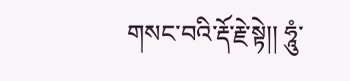གསང་བའི་རྡོ་རྗེ་སྟེ།། ཧཱུཾ་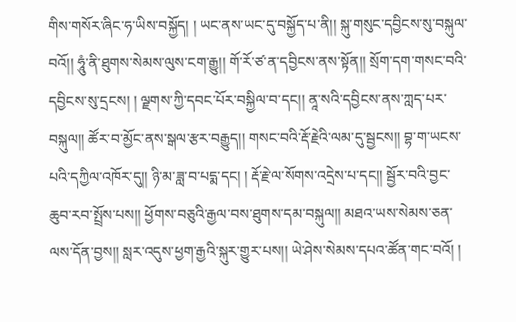གིས་གསོར་ཞིང་ཧ་ཡིས་བསྐྱོད། ། ཡང་ནས་ཡང་དུ་བསྐྱོད་པ་ནི།། སྐུ་གསུང་དབྱིངས་སུ་བསྐུལ་བའོ།། ཧཱུཾ་ནི་ཐུགས་སེམས་ལུས་ངག་རྒྱུ།། གོ་རོ་ཙ་ན་དབྱིངས་ནས་སྟོན།། སྲོག་དག་གསང་བའི་དབྱིངས་སུ་དྲངས། ། ལྗགས་ཀྱི་དབང་པོར་བསྐྱིལ་བ་དང།། ནཱ་སའི་དབྱིངས་ནས་ཀླད་པར་བསྐུལ།། ཚོར་བ་མྱོང་ནས་སྒལ་རྩར་བརྒྱུད།། གསང་བའི་རྡོ་རྗེའི་ལམ་དུ་སྦྱངས།། བྷ་ག་ཡངས་པའི་དཀྱིལ་འཁོར་དུ།། ཉི་མ་ཟླ་བ་པདྨ་དང། ། རྡོ་རྗེ་ལ་སོགས་འདྲེས་པ་དང།། སྦྱོར་བའི་བྱང་ཆུབ་རབ་སྤྲོས་པས།། ཕྱོགས་བཅུའི་རྒྱལ་བས་ཐུགས་དམ་བསྐུལ།། མཐའ་ཡས་སེམས་ཅན་ལས་དོན་བྱས།། སླར་འདུས་ཕྱག་རྒྱའི་སྐུར་གྱུར་པས།། ཡེ་ཤེས་སེམས་དཔའ་ཚོན་གང་བའོ། །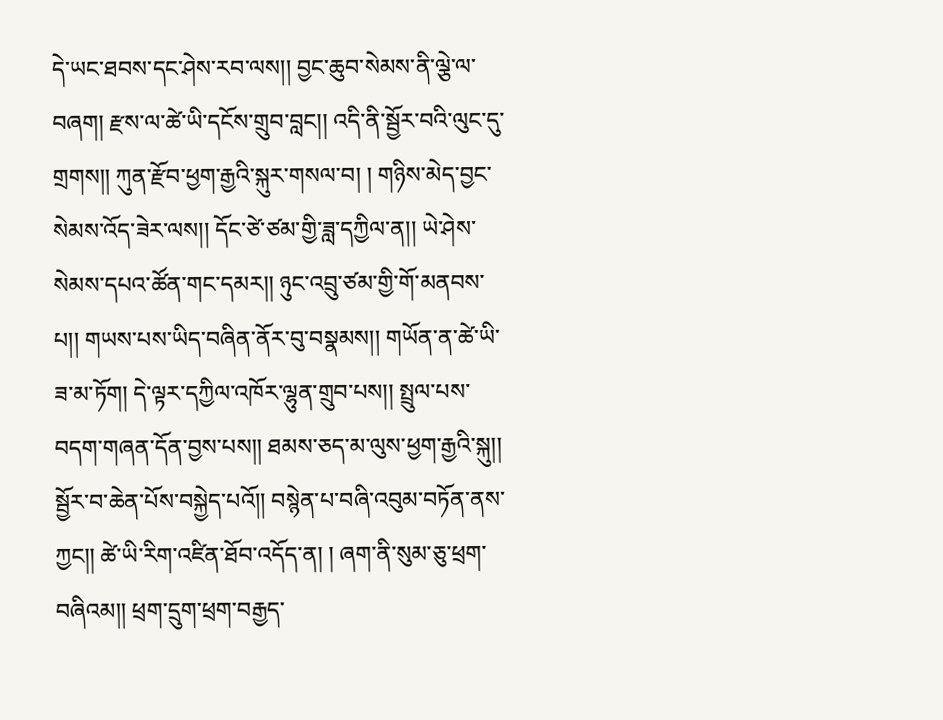དེ་ཡང་ཐབས་དང་ཤེས་རབ་ལས།། བྱང་ཆུབ་སེམས་ནི་ལྕེ་ལ་བཞག། རྫས་ལ་ཚེ་ཡི་དངོས་གྲུབ་བླང།། འདི་ནི་སྦྱོར་བའི་ལུང་དུ་གྲགས།། ཀུན་རྫོབ་ཕྱག་རྒྱའི་སྐུར་གསལ་བ། ། གཉིས་མེད་བྱང་སེམས་འོད་ཟེར་ལས།། དོང་ཙེ་ཙམ་གྱི་ཟླ་དཀྱིལ་ན།། ཡེ་ཤེས་སེམས་དཔའ་ཚོན་གང་དམར།། ཉུང་འབྲུ་ཙམ་གྱི་གོ་མནབས་པ།། གཡས་པས་ཡིད་བཞིན་ནོར་བུ་བསྣམས།། གཡོན་ན་ཚེ་ཡི་ཟ་མ་ཏོག། དེ་ལྟར་དཀྱིལ་འཁོར་ལྷུན་གྲུབ་པས།། སྤྲུལ་པས་བདག་གཞན་དོན་བྱས་པས།། ཐམས་ཅད་མ་ལུས་ཕྱག་རྒྱའི་སྐུ།། སྦྱོར་བ་ཆེན་པོས་བསྐྱེད་པའོ།། བསྙེན་པ་བཞི་འབུམ་བཏོན་ནས་ཀྱང།། ཚེ་ཡི་རིག་འཛིན་ཐོབ་འདོད་ན། ། ཞག་ནི་སུམ་ཅུ་ཕྲག་བཞིའམ།། ཕྲག་དྲུག་ཕྲག་བརྒྱད་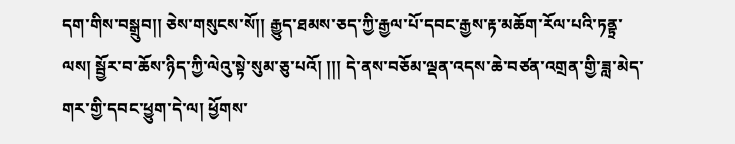དག་གིས་བསྒྲུབ།། ཅེས་གསུངས་སོ།། རྒྱུད་ཐམས་ཅད་ཀྱི་རྒྱལ་པོ་དབང་རྒྱས་རྟ་མཆོག་རོལ་པའི་ཏནྟྲ་ལས། སྦྱོར་བ་ཆོས་ཉིད་ཀྱི་ལེའུ་སྟེ་སུམ་ཅུ་པའོ། །།། དེ་ནས་བཅོམ་ལྡན་འདས་ཆེ་བཙན་འགྲན་གྱི་ཟླ་མེད་གར་གྱི་དབང་ཕྱུག་དེ་ལ། ཕྱོགས་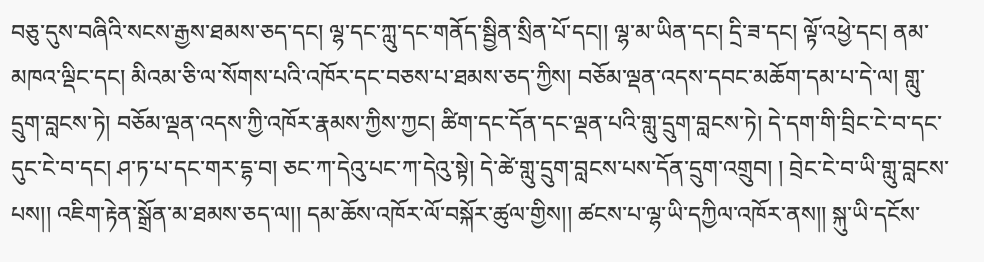བཅུ་དུས་བཞིའི་སངས་རྒྱས་ཐམས་ཅད་དང། ལྷ་དང་ཀླུ་དང་གནོད་སྦྱིན་སྲིན་པོ་དང།། ལྷ་མ་ཡིན་དང། དྲི་ཟ་དང། ལྟོ་འཕྱེ་དང། ནམ་མཁའ་ལྡིང་དང། མིའམ་ཅི་ལ་སོགས་པའི་འཁོར་དང་བཅས་པ་ཐམས་ཅད་ཀྱིས། བཅོམ་ལྡན་འདས་དབང་མཆོག་དམ་པ་དེ་ལ། གླུ་དྲུག་བླངས་ཏེ། བཅོམ་ལྡན་འདས་ཀྱི་འཁོར་རྣམས་ཀྱིས་ཀྱང། ཚིག་དང་དོན་དང་ལྡན་པའི་གླུ་དྲུག་བླངས་ཏེ། དེ་དག་གི་བྲིང་ངེ་བ་དང་དུང་ངེ་བ་དང། ཤ་ཏ་པ་དང་གར་དྷ་བ། ཅང་ཀ་དེའུ་པང་ཀ་དེའུ་སྟེ། དེ་ཚེ་གླུ་དྲུག་བླངས་པས་དོན་དྲུག་འགྲུབ། ། བྲེང་ངེ་བ་ཡི་གླུ་བླངས་པས།། འཇིག་རྟེན་སྒྲོན་མ་ཐམས་ཅད་ལ།། དམ་ཆོས་འཁོར་ལོ་བསྐོར་ཚུལ་གྱིས།། ཚངས་པ་ལྷ་ཡི་དཀྱིལ་འཁོར་ནས།། སྐུ་ཡི་དངོས་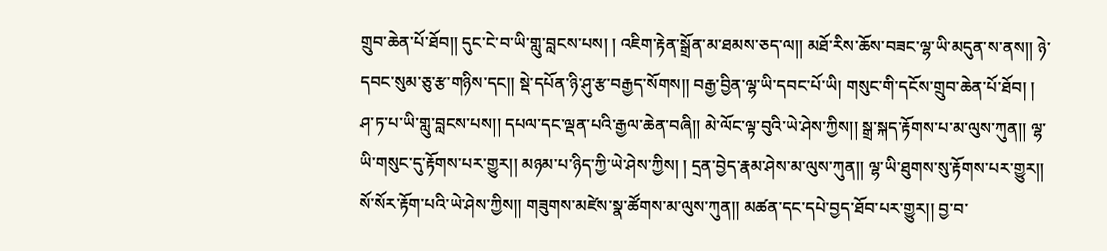གྲུབ་ཆེན་པོ་ཐོབ།། དུང་ངེ་བ་ཡི་གླུ་བླངས་པས། ། འཇིག་རྟེན་སྒྲོན་མ་ཐམས་ཅད་ལ།། མཐོ་རིས་ཆོས་བཟང་ལྷ་ཡི་མདུན་ས་ནས།། ཉེ་དབང་སུམ་ཅུ་རྩ་གཉིས་དང།། སྡེ་དཔོན་ཉི་ཤུ་རྩ་བརྒྱད་སོགས།། བརྒྱ་བྱིན་ལྷ་ཡི་དབང་པོ་ཡི། གསུང་གི་དངོས་གྲུབ་ཆེན་པོ་ཐོབ། ། ཤ་ཏ་པ་ཡི་གླུ་བླངས་པས།། དཔལ་དང་ལྡན་པའི་རྒྱལ་ཆེན་བཞི།། མེ་ལོང་ལྟ་བུའི་ཡེ་ཤེས་ཀྱིས།། སྒྲ་སྐད་རྟོགས་པ་མ་ལུས་ཀུན།། ལྷ་ཡི་གསུང་དུ་རྟོགས་པར་གྱུར།། མཉམ་པ་ཉིད་ཀྱི་ཡེ་ཤེས་ཀྱིས། ། དྲན་བྱེད་རྣམ་ཤེས་མ་ལུས་ཀུན།། ལྷ་ཡི་ཐུགས་སུ་རྟོགས་པར་གྱུར།། སོ་སོར་རྟོག་པའི་ཡེ་ཤེས་ཀྱིས།། གཟུགས་མཛེས་སྣ་ཚོགས་མ་ལུས་ཀུན།། མཚན་དང་དཔེ་བྱད་ཐོབ་པར་གྱུར།། བྱ་བ་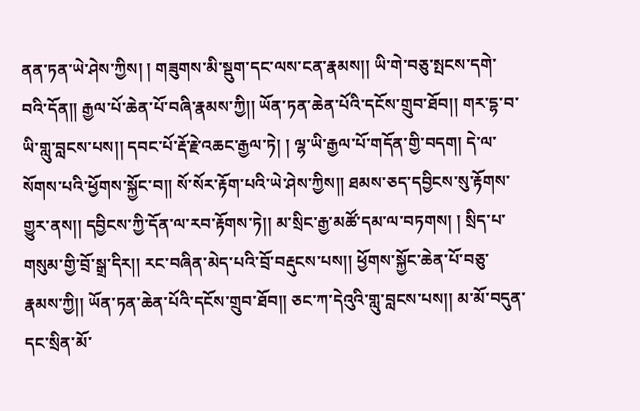ནན་ཏན་ཡེ་ཤེས་ཀྱིས། ། གཟུགས་མི་སྡུག་དང་ལས་ངན་རྣམས།། ཡི་གེ་བཅུ་སྤངས་དགེ་བའི་དོན།། རྒྱལ་པོ་ཆེན་པོ་བཞི་རྣམས་ཀྱི།། ཡོན་ཏན་ཆེན་པོའི་དངོས་གྲུབ་ཐོབ།། གར་དྷ་བ་ཡི་གླུ་བླངས་པས།། དབང་པོ་རྡོ་རྗེ་འཆང་རྒྱལ་ཏེ། ། ལྷ་ཡི་རྒྱལ་པོ་གདོན་གྱི་བདག། དེ་ལ་སོགས་པའི་ཕྱོགས་སྐྱོང་བ།། སོ་སོར་རྟོག་པའི་ཡེ་ཤེས་ཀྱིས།། ཐམས་ཅད་དབྱིངས་སུ་རྟོགས་གྱུར་ནས།། དབྱིངས་ཀྱི་དོན་ལ་རབ་རྟོགས་ཏེ།། མ་སྲིང་རྒྱ་མཚོ་དམ་ལ་བཏགས། ། སྲིད་པ་གསུམ་གྱི་བྲོ་སྒྲ་དིར།། རང་བཞིན་མེད་པའི་བྲོ་བརྡུངས་པས།། ཕྱོགས་སྐྱོང་ཆེན་པོ་བཅུ་རྣམས་ཀྱི།། ཡོན་ཏན་ཆེན་པོའི་དངོས་གྲུབ་ཐོབ།། ཅང་ཀ་དེའུའི་གླུ་བླངས་པས།། མ་མོ་བདུན་དང་སྲིན་མོ་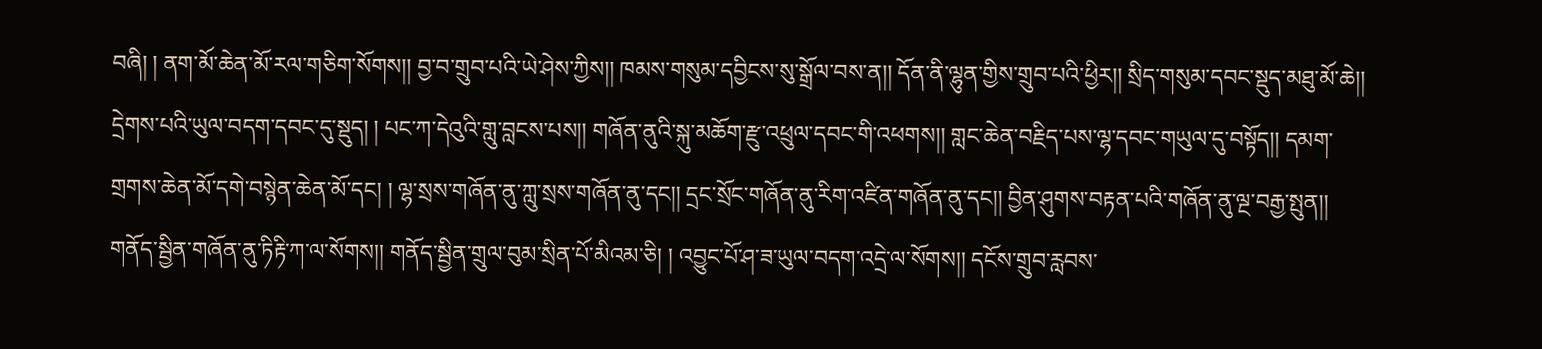བཞི། ། ནག་མོ་ཆེན་མོ་རལ་གཅིག་སོགས།། བྱ་བ་གྲུབ་པའི་ཡེ་ཤེས་ཀྱིས།། ཁམས་གསུམ་དབྱིངས་སུ་སྒྲོལ་བས་ན།། དོན་ནི་ལྷུན་གྱིས་གྲུབ་པའི་ཕྱིར།། སྲིད་གསུམ་དབང་སྡུད་མཐུ་མོ་ཆེ།། དྲེགས་པའི་ཡུལ་བདག་དབང་དུ་སྡུད། ། པང་ཀ་དེའུའི་གླུ་བླངས་པས།། གཞོན་ནུའི་སྐུ་མཆོག་རྫུ་འཕྲུལ་དབང་གི་འཕགས།། གླང་ཆེན་བརྗིད་པས་ལྷ་དབང་གཡུལ་དུ་བསྟོད།། དམག་གྲགས་ཆེན་མོ་དགེ་བསྙེན་ཆེན་མོ་དང། ། ལྷ་སྲས་གཞོན་ནུ་ཀླུ་སྲས་གཞོན་ནུ་དང།། དྲང་སྲོང་གཞོན་ནུ་རིག་འཛིན་གཞོན་ནུ་དང།། བྱིན་ཤུགས་བརྟན་པའི་གཞོན་ནུ་ལྔ་བརྒྱ་སྤུན།། གནོད་སྦྱིན་གཞོན་ནུ་ཏིརྟི་ཀ་ལ་སོགས།། གནོད་སྦྱིན་གྲུལ་བུམ་སྲིན་པོ་མིའམ་ཅི། ། འབྱུང་པོ་ཤ་ཟ་ཡུལ་བདག་འདྲེ་ལ་སོགས།། དངོས་གྲུབ་རླབས་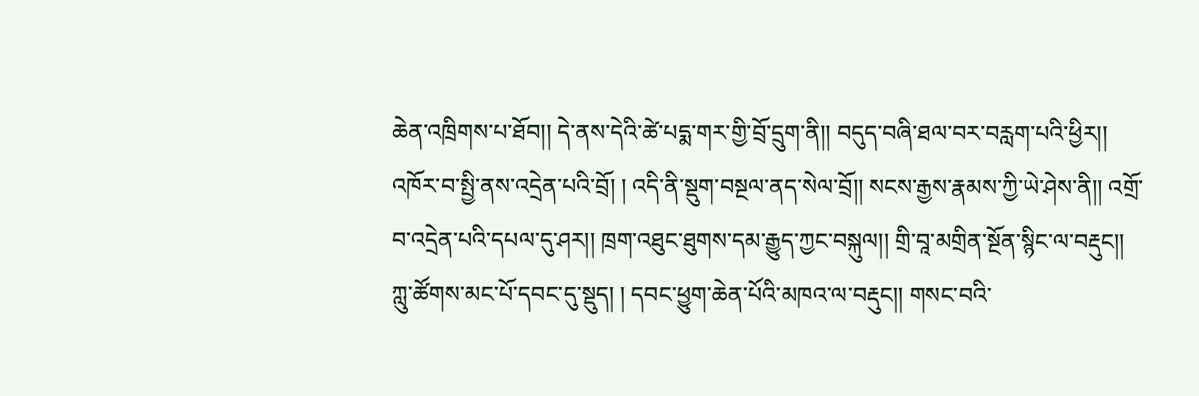ཆེན་འཁྲིགས་པ་ཐོབ།། དེ་ནས་དེའི་ཚེ་པདྨ་གར་གྱི་བྲོ་དྲུག་ནི།། བདུད་བཞི་ཐལ་བར་བརླག་པའི་ཕྱིར།། འཁོར་བ་སྤྱི་ནས་འདྲེན་པའི་བྲོ། ། འདི་ནི་སྡུག་བསྔལ་ནད་སེལ་བྲོ།། སངས་རྒྱས་རྣམས་ཀྱི་ཡེ་ཤེས་ནི།། འགྲོ་བ་འདྲེན་པའི་དཔལ་དུ་ཤར།། ཁྲག་འཐུང་ཐུགས་དམ་རྒྱུད་ཀྱང་བསྐུལ།། གྲི་བཱ་མགྲིན་སྔོན་སྙིང་ལ་བརྡུང།། ཀླུ་ཚོགས་མང་པོ་དབང་དུ་སྡུད། ། དབང་ཕྱུག་ཆེན་པོའི་མཁའ་ལ་བརྡུང།། གསང་བའི་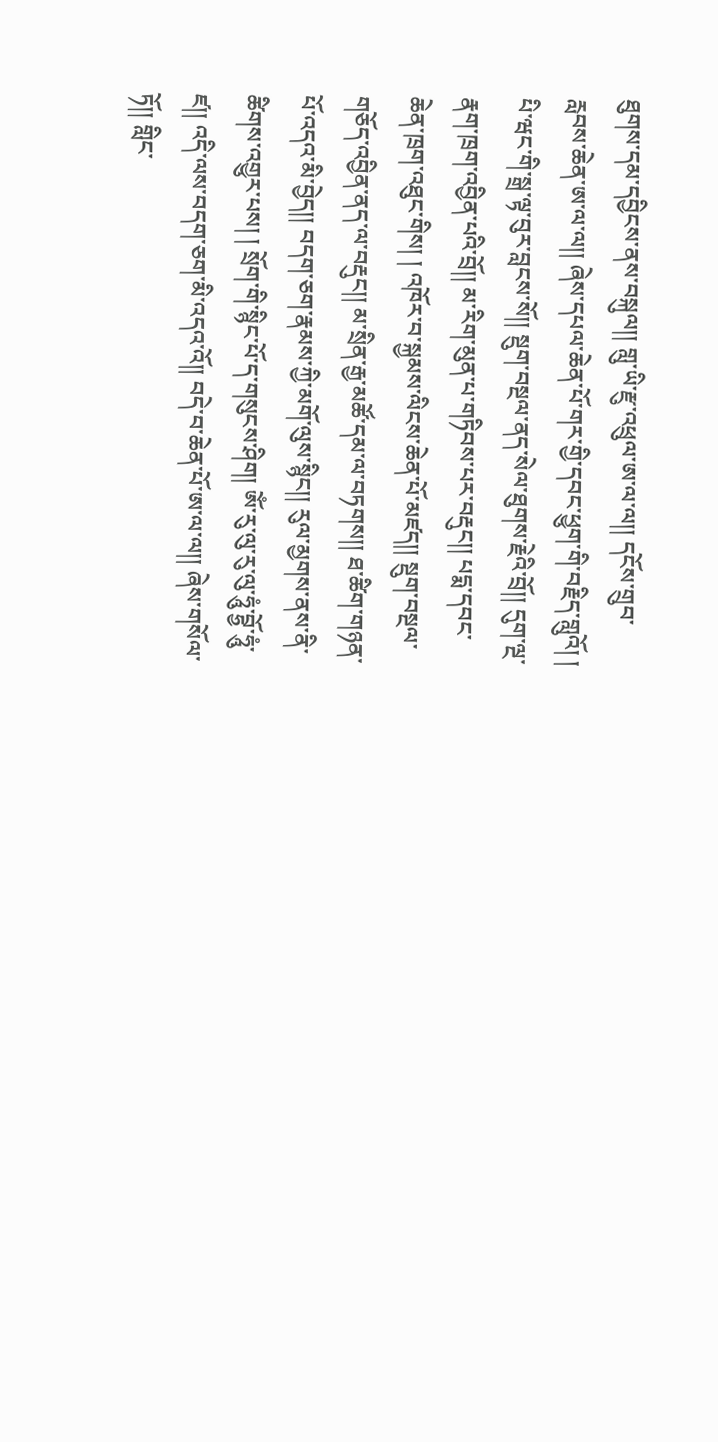ཐུགས་དམ་དབྱིངས་ནས་བསྐུལ།། གླུ་ཡི་རྫུ་འཕྲུལ་ཨ་ལ་ལ།། དངོས་གྲུབ་རླབས་ཆེན་ཨ་ལ་ལ།། ཞེས་དཔལ་ཆེན་པོ་གར་གྱི་དབང་ཕྱུག་གི་བརྗིད་གླུའོ། ། པི་ཝང་གི་སྒྲ་ལྟ་བུར་བླངས་སོ།། སྡུག་བསྔལ་ནད་སེལ་ཐུགས་རྗེའི་བྲོ།། དུག་ལྔ་རྣག་ཁྲག་འབྱིན་པའི་བྲོ།། མ་རིག་མུན་པ་གཏིབས་པར་བརྡུང།། པདྨ་དབང་ཆེན་ཁྲག་འཐུང་གིས། ། འཁོར་བ་སྐྱམས་ལིངས་ཆེན་པོ་མཛད།། སྡུག་བསྔལ་གཅོད་འབྱིན་ནད་ལ་བརྡུང།། མ་སྲིན་རྒྱ་མཚོ་དམ་ལ་བཏགས།། ཐ་ཚིག་གཉན་པོ་འདའ་མི་བྱེད།། བདག་ཅག་རྣམས་ཀྱི་མགོ་ལུས་སྙིང།། རུལ་མྱགས་ནས་ནི་ཚིགས་འགྱུར་པས། ། སྲོག་གི་སྙིང་པོ་ད་གསུངས་ཤིག། ཨོཾ་རུ་ལུ་རུ་ལུ་ཧཱུཾ་བྷྱོ་ཧཱུཾ་ཛ།། འདི་ལས་བདག་ཅག་མི་འདའ་འོ།། བདེ་བ་ཆེན་པོ་ཨ་ལ་ལ།། ཞེས་གསོལ་ཏོ།། གླིང་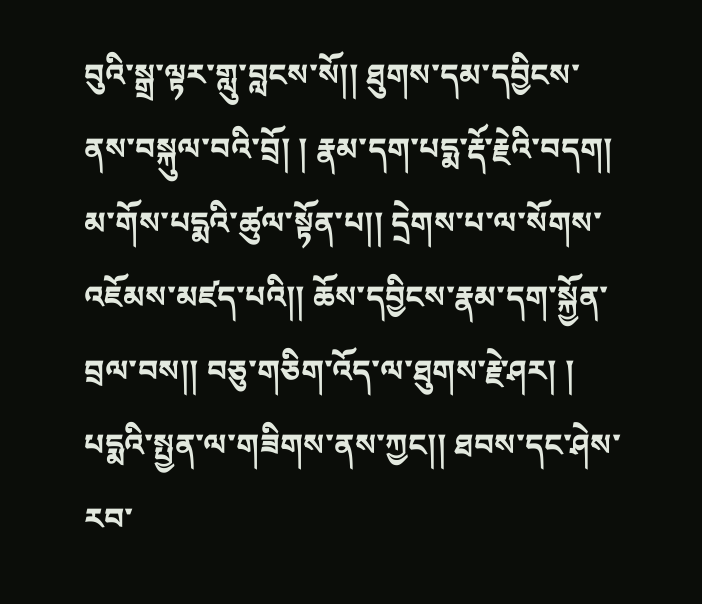བུའི་སྒྲ་ལྟར་གླུ་བླངས་སོ།། ཐུགས་དམ་དབྱིངས་ནས་བསྐུལ་བའི་བྲོ། ། རྣམ་དག་པདྨ་རྡོ་རྗེའི་བདག། མ་གོས་པདྨའི་ཚུལ་སྟོན་པ།། དྲེགས་པ་ལ་སོགས་འཇོམས་མཛད་པའི།། ཆོས་དབྱིངས་རྣམ་དག་སྐྱོན་བྲལ་བས།། བཅུ་གཅིག་འོད་ལ་ཐུགས་རྗེ་ཤར། ། པདྨའི་སྤྱན་ལ་གཟིགས་ནས་ཀྱང།། ཐབས་དང་ཤེས་རབ་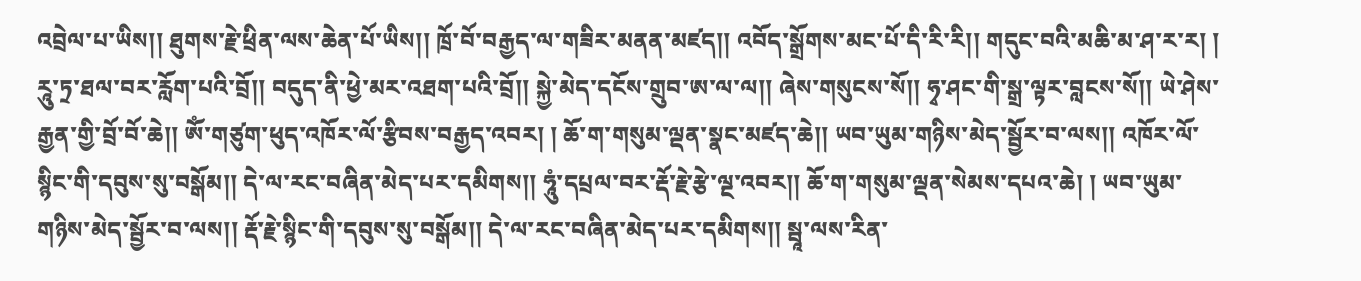འབྲེལ་པ་ཡིས།། ཐུགས་རྗེ་ཕྲིན་ལས་ཆེན་པོ་ཡིས།། ཁྲོ་བོ་བརྒྱད་ལ་གཟིར་མནན་མཛད།། འབོད་སྒྲོགས་མང་པོ་དི་རི་རི།། གདུང་བའི་མཆི་མ་ཤ་ར་ར། ། རཱུ་ཏྲ་ཐལ་བར་རློག་པའི་བྲོ།། བདུད་ནི་ཕྱེ་མར་འཐག་པའི་བྲོ།། སྐྱེ་མེད་དངོས་གྲུབ་ཨ་ལ་ལ།། ཞེས་གསུངས་སོ།། ཧྭ་ཤང་གི་སྒྲ་ལྟར་བླངས་སོ།། ཡེ་ཤེས་རྒྱན་གྱི་བྲོ་བོ་ཆེ།། ཨོཾ་གཙུག་ཕུད་འཁོར་ལོ་རྩིབས་བརྒྱད་འབར། ། ཆོ་ག་གསུམ་ལྡན་སྣང་མཛད་ཆེ།། ཡབ་ཡུམ་གཉིས་མེད་སྦྱོར་བ་ལས།། འཁོར་ལོ་སྙིང་གི་དབུས་སུ་བསྒོམ།། དེ་ལ་རང་བཞིན་མེད་པར་དམིགས།། ཧཱུཾ་དཔྲལ་བར་རྡོ་རྗེ་རྩེ་ལྔ་འབར།། ཆོ་ག་གསུམ་ལྡན་སེམས་དཔའ་ཆེ། ། ཡབ་ཡུམ་གཉིས་མེད་སྦྱོར་བ་ལས།། རྡོ་རྗེ་སྙིང་གི་དབུས་སུ་བསྒོམ།། དེ་ལ་རང་བཞིན་མེད་པར་དམིགས།། སྦཱ་ལས་རིན་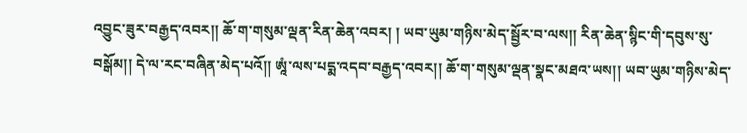འབྱུང་ཟུར་བརྒྱད་འབར།། ཆོ་ག་གསུམ་ལྡན་རིན་ཆེན་འབར། ། ཡབ་ཡུམ་གཉིས་མེད་སྦྱོར་བ་ལས།། རིན་ཆེན་སྙིང་གི་དབུས་སུ་བསྒོམ།། དེ་ལ་རང་བཞིན་མེད་པའོ།། ཨཱཾ་ལས་པདྨ་འདབ་བརྒྱད་འབར།། ཆོ་ག་གསུམ་ལྡན་སྣང་མཐའ་ཡས།། ཡབ་ཡུམ་གཉིས་མེད་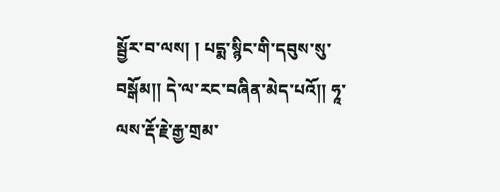སྦྱོར་བ་ལས། ། པདྨ་སྙིང་གི་དབུས་སུ་བསྒོམ།། དེ་ལ་རང་བཞིན་མེད་པའོ།། ཧཱ་ལས་རྡོ་རྗེ་རྒྱ་གྲམ་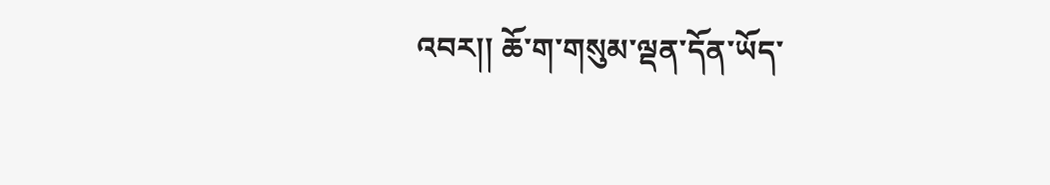འབར།། ཆོ་ག་གསུམ་ལྡན་དོན་ཡོད་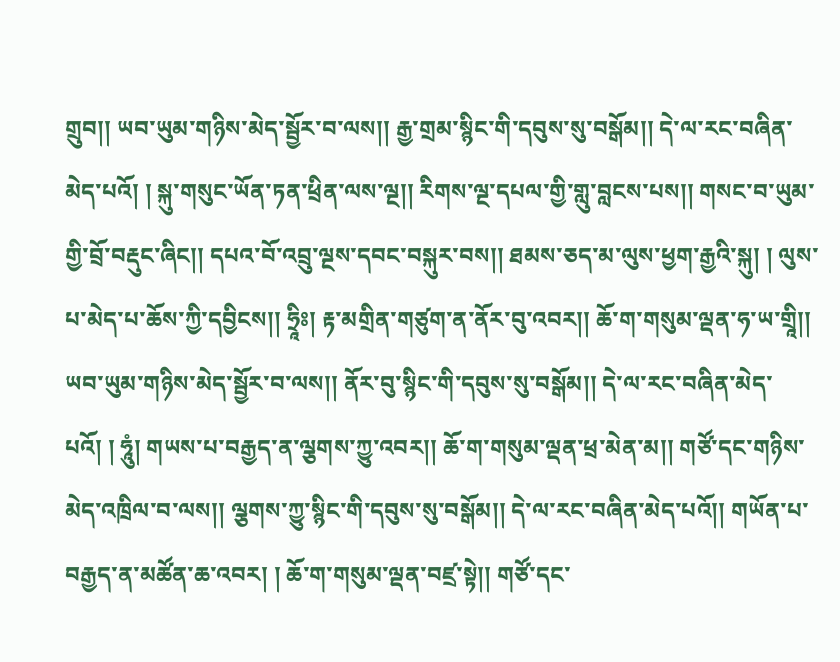གྲུབ།། ཡབ་ཡུམ་གཉིས་མེད་སྦྱོར་བ་ལས།། རྒྱ་གྲམ་སྙིང་གི་དབུས་སུ་བསྒོམ།། དེ་ལ་རང་བཞིན་མེད་པའོ། ། སྐུ་གསུང་ཡོན་ཏན་ཕྲིན་ལས་ལྔ།། རིགས་ལྔ་དཔལ་གྱི་གླུ་བླངས་པས།། གསང་བ་ཡུམ་གྱི་བྲོ་བརྡུང་ཞིང།། དཔའ་བོ་འབྲུ་ལྔས་དབང་བསྐུར་བས།། ཐམས་ཅད་མ་ལུས་ཕྱག་རྒྱའི་སྐུ། ། ལུས་པ་མེད་པ་ཆོས་ཀྱི་དབྱིངས།། ཧྲཱིཿ། རྟ་མགྲིན་གཙུག་ན་ནོར་བུ་འབར།། ཆོ་ག་གསུམ་ལྡན་ཧ་ཡ་གྲཱི།། ཡབ་ཡུམ་གཉིས་མེད་སྦྱོར་བ་ལས།། ནོར་བུ་སྙིང་གི་དབུས་སུ་བསྒོམ།། དེ་ལ་རང་བཞིན་མེད་པའོ། ། ཧཱུཾ། གཡས་པ་བརྒྱད་ན་ལྕགས་ཀྱུ་འབར།། ཆོ་ག་གསུམ་ལྡན་ཕྲ་མེན་མ།། གཙོ་དང་གཉིས་མེད་འཁྲིལ་བ་ལས།། ལྕགས་ཀྱུ་སྙིང་གི་དབུས་སུ་བསྒོམ།། དེ་ལ་རང་བཞིན་མེད་པའོ།། གཡོན་པ་བརྒྱད་ན་མཚོན་ཆ་འབར། ། ཆོ་ག་གསུམ་ལྡན་བཛྲ་སྟེ།། གཙོ་དང་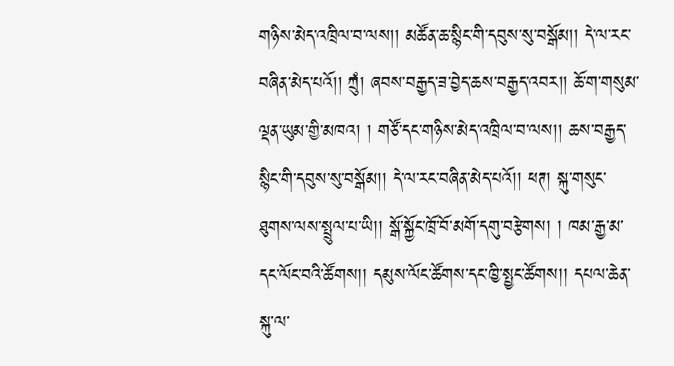གཉིས་མེད་འཁྲིལ་བ་ལས།། མཚོན་ཆ་སྙིང་གི་དབུས་སུ་བསྒོམ།། དེ་ལ་རང་བཞིན་མེད་པའོ།། ཀྲུཾ། ཞབས་བརྒྱད་ཟ་བྱེད་ཆས་བརྒྱད་འབར།། ཆོ་ག་གསུམ་ལྡན་ཡུམ་གྱི་མཁའ། ། གཙོ་དང་གཉིས་མེད་འཁྲིལ་བ་ལས།། ཆས་བརྒྱད་སྙིང་གི་དབུས་སུ་བསྒོམ།། དེ་ལ་རང་བཞིན་མེད་པའོ།། ཕཊ། སྐུ་གསུང་ཐུགས་ལས་སྤྲུལ་པ་ཡི།། སྒོ་སྐྱོང་ཁྲོ་བོ་མགོ་དགུ་བརྩེགས། ། ཁམ་རྒྱ་མ་དང་ལོང་བའི་ཚོགས།། དམུས་ལོང་ཚོགས་དང་ཁྱི་སྤྱང་ཚོགས།། དཔལ་ཆེན་སྐུ་ལ་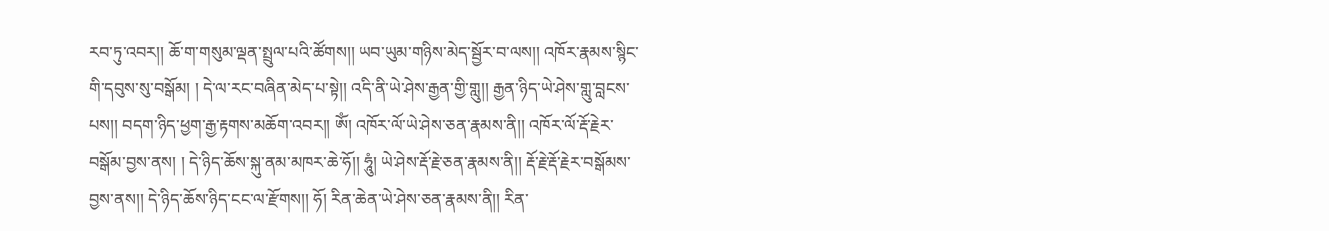རབ་ཏུ་འབར།། ཆོ་ག་གསུམ་ལྡན་སྤྲུལ་པའི་ཚོགས།། ཡབ་ཡུམ་གཉིས་མེད་སྦྱོར་བ་ལས།། འཁོར་རྣམས་སྙིང་གི་དབུས་སུ་བསྒོམ། ། དེ་ལ་རང་བཞིན་མེད་པ་སྟེ།། འདི་ནི་ཡེ་ཤེས་རྒྱན་གྱི་གླུ།། རྒྱན་ཉིད་ཡེ་ཤེས་གླུ་བླངས་པས།། བདག་ཉིད་ཕྱག་རྒྱ་རྟགས་མཆོག་འབར།། ཨོཾ། འཁོར་ལོ་ཡེ་ཤེས་ཅན་རྣམས་ནི།། འཁོར་ལོ་རྡོ་རྗེར་བསྒོམ་བྱས་ནས། ། དེ་ཉིད་ཆོས་སྐུ་ནམ་མཁར་ཆེ་ཧོ།། ཧཱུཾ། ཡེ་ཤེས་རྡོ་རྗེ་ཅན་རྣམས་ནི།། རྡོ་རྗེ་རྡོ་རྗེར་བསྒོམས་བྱས་ནས།། དེ་ཉིད་ཆོས་ཉིད་ངང་ལ་རྫོགས།། ཧོ། རིན་ཆེན་ཡེ་ཤེས་ཅན་རྣམས་ནི།། རིན་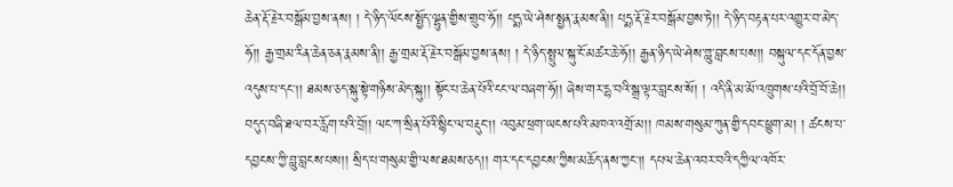ཆེན་རྡོ་རྗེར་བསྒོམ་བྱས་ནས། ། དེ་ཉིད་ལོངས་སྤྱོད་ལྷུན་གྱིས་གྲུབ་ཧོ།། པདྨ་ཡེ་ཤེས་སྤྱན་རྣམས་ནི།། པདྨ་རྡོ་རྗེར་བསྒོམ་བྱས་ཏེ།། དེ་ཉིད་བརྟན་པར་འགྱུར་བ་མེད་ཧོ།། རྒྱ་གྲམ་རིན་ཆེན་ཅན་རྣམས་ནི།། རྒྱ་གྲམ་རྡོ་རྗེར་བསྒོམ་བྱས་ནས། ། དེ་ཉིད་སྤྲུལ་སྐུ་ངོ་མཚར་ཆེ་ཧོ།། རྒྱན་ཉིད་ཡེ་ཤེས་གླུ་བླངས་པས།། བསྐུལ་དང་དོན་བྱས་འདུས་པ་དང།། ཐམས་ཅད་སྐུ་སྟེ་གཉིས་མེད་སྐུ།། སྟོང་པ་ཆེན་པོའི་ངང་ལ་བཞག་ཧོ།། ཞེས་གར་དྷ་བའི་སྒྲ་ལྟར་བླངས་སོ། ། འདི་ནི་མ་མོ་འཁྲུགས་པའི་བྲོ་བོ་ཆེ།། བདུད་བཞི་ཐལ་བར་རློག་པའི་བྲོ།། ལང་ཀ་སྲིན་པོའི་སྙིང་ལ་བརྡུང།། འབུམ་ཕྲག་ཡངས་པའི་མཁའ་འགྲོ་མ།། ཁམས་གསུམ་ཀུན་གྱི་དབང་ཕྱུག་མ། ། ཚངས་པ་དབྱངས་ཀྱི་བླུ་བླངས་པས།། སྲིད་པ་གསུམ་གྱི་ལས་ཐམས་ཅད།། གར་དང་དབྱངས་ཀྱིས་མཆོད་ནས་ཀྱང།། དཔལ་ཆེན་འབར་བའི་དཀྱིལ་འཁོར་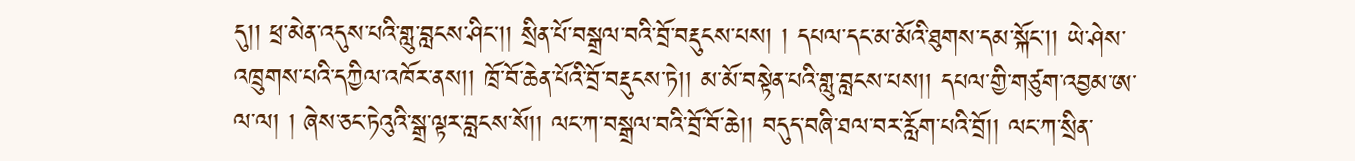དུ།། ཕྲ་མེན་འདུས་པའི་གླུ་བླངས་ཤིང།། སྲིན་པོ་བསྒྲལ་བའི་བྲོ་བརྡུངས་པས། ། དཔལ་དང་མ་མོའི་ཐུགས་དམ་སྐོང།། ཡེ་ཤེས་འཁྲུགས་པའི་དཀྱིལ་འཁོར་ནས།། ཁྲོ་བོ་ཆེན་པོའི་བྲོ་བརྡུངས་ཏེ།། མ་མོ་བསྟེན་པའི་གླུ་བླངས་པས།། དཔལ་གྱི་གཙུག་འབྱམ་ཨ་ལ་ལ། ། ཞེས་ཅང་ཏེའུའི་སྒྲ་ལྟར་བླངས་སོ།། ལང་ཀ་བསྒྲལ་བའི་བྲོ་བོ་ཆེ།། བདུད་བཞི་ཐལ་བར་རློག་པའི་བྲོ།། ལང་ཀ་སྲིན་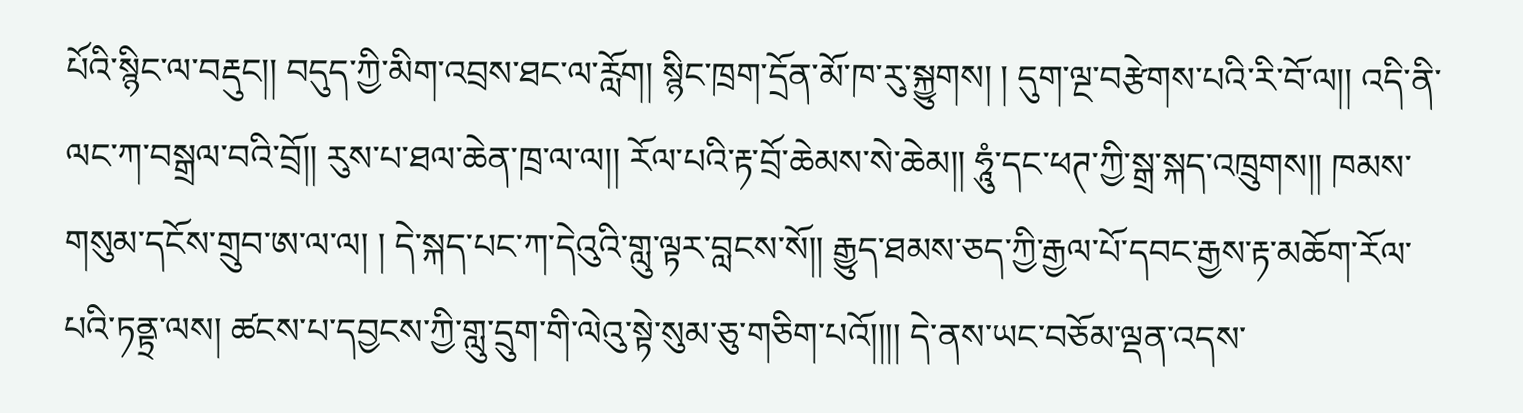པོའི་སྙིང་ལ་བརྡུང།། བདུད་ཀྱི་མིག་འབྲས་ཐང་ལ་རློག། སྙིང་ཁྲག་དྲོན་མོ་ཁ་རུ་སྐྱུགས། ། དུག་ལྔ་བརྩེགས་པའི་རི་བོ་ལ།། འདི་ནི་ལང་ཀ་བསྒྲལ་བའི་བྲོ།། རུས་པ་ཐལ་ཆེན་ཁྲ་ལ་ལ།། རོལ་པའི་རྟ་བྲོ་ཆེམས་སེ་ཆེམ།། ཧཱུཾ་དང་ཕཊ་ཀྱི་སྒྲ་སྐད་འཁྲུགས།། ཁམས་གསུམ་དངོས་གྲུབ་ཨ་ལ་ལ། ། དེ་སྐད་པང་ཀ་དེའུའི་གླུ་ལྟར་བླངས་སོ།། རྒྱུད་ཐམས་ཅད་ཀྱི་རྒྱལ་པོ་དབང་རྒྱས་རྟ་མཆོག་རོལ་པའི་ཏནྟྲ་ལས། ཚངས་པ་དབྱངས་ཀྱི་གླུ་དྲུག་གི་ལེའུ་སྟེ་སུམ་ཅུ་གཅིག་པའོ།།།། དེ་ནས་ཡང་བཅོམ་ལྡན་འདས་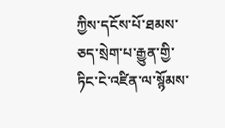ཀྱིས་དངོས་པོ་ཐམས་ཅད་སྲེག་པ་རྒྱུན་གྱི་ཏིང་ངེ་འཛིན་ལ་སྙོམས་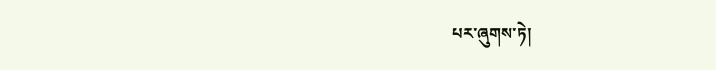པར་ཞུགས་ཏེ།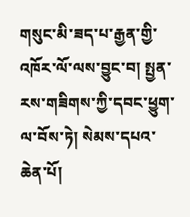གསུང་མི་ཟད་པ་རྒྱན་གྱི་འཁོར་ལོ་ལས་བྱུང་བ། སྤྱན་རས་གཟིགས་ཀྱི་དབང་ཕྱུག་ལ་བོས་ཏེ། སེམས་དཔའ་ཆེན་པོ།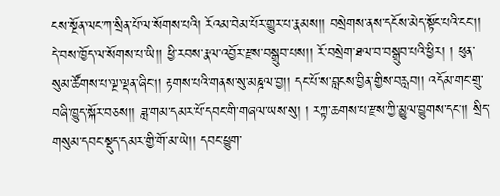ངས་སྔོན་ལང་ཀ་སྲིན་པོ་ལ་སོགས་པའི། རོའམ་བེམ་པོར་གྱུར་པ་རྣམས།། བསྲེགས་ནས་དངོས་མེད་སྟོང་པའི་ངང།། དེ་བས་ཁྱོད་ལ་སོགས་པ་ཡི།། ཕྱི་རབས་རྣལ་འབྱོར་རྫས་བསྒྲུབ་པས།། རོ་བསྲེག་ཐལ་བ་བསྒྲུབ་པའི་ཕྱིར། ། ཕུན་སུམ་ཚོགས་པ་ལྔ་ལྡན་ཞིང།། རྟགས་པའི་གནས་སུ་མཎྜལ་བྱ།། དང་པོ་ས་བླངས་བྱིན་གྱིས་བརླབ།། འདོམ་གང་གྲུ་བཞི་ཁྱུད་སྐོར་བཅས།། ཟླ་གམ་དམར་པོ་དབང་གི་གཞལ་ཡས་སུ། ། རཀྟ་ཆགས་པ་རྫས་ཀྱི་མྱུལ་བྱུགས་དང།། སྲིད་གསུམ་དབང་སྡུད་དམར་གྱི་གོ་མ་ཡེ།། དབང་ཕྱུག་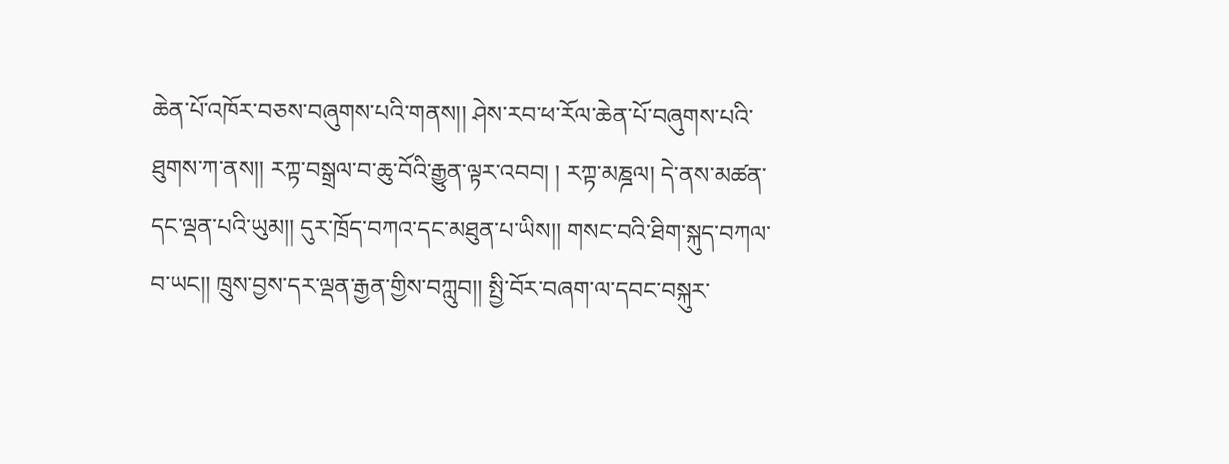ཆེན་པོ་འཁོར་བཅས་བཞུགས་པའི་གནས།། ཤེས་རབ་ཕ་རོལ་ཆེན་པོ་བཞུགས་པའི་ཐུགས་ཀ་ནས།། རཀྟ་བསྒྲལ་བ་ཆུ་བོའི་རྒྱུན་ལྟར་འབབ། ། རཀྟ་མཎྜལ། དེ་ནས་མཚན་དང་ལྡན་པའི་ཡུམ།། དུར་ཁྲོད་བཀའ་དང་མཐུན་པ་ཡིས།། གསང་བའི་ཐིག་སྐུད་བཀལ་བ་ཡང།། ཁྲུས་བྱས་དར་ལྡན་རྒྱན་གྱིས་བཀླུབ།། སྤྱི་བོར་བཞག་ལ་དབང་བསྐུར་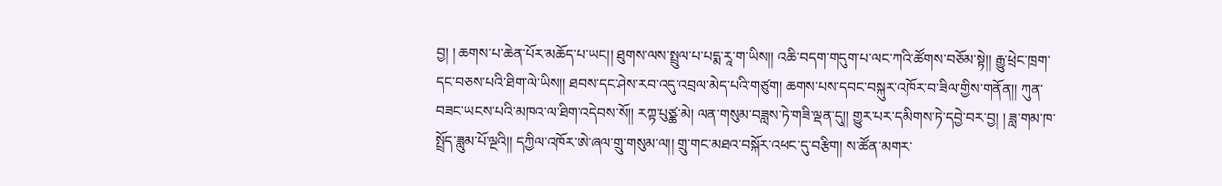བྱ། ། ཆགས་པ་ཆེན་པོར་མཆོད་པ་ཡང།། ཐུགས་ལས་སྤྲུལ་པ་པདྨ་རཱ་ག་ཡིས།། འཆི་བདག་གདུག་པ་ལང་ཀའི་ཚོགས་བཅོམ་སྟེ།། རྒྱུ་ཕྲེང་ཁྲག་དང་བཅས་པའི་ཐིག་ལེ་ཡིས།། ཐབས་དང་ཤེས་རབ་འདུ་འབྲལ་མེད་པའི་གཙུག། ཆགས་པས་དབང་བསྐུར་འཁོར་བ་ཟིལ་གྱིས་གནོན།། ཀུན་བཟང་ཡངས་པའི་མཁའ་ལ་ཐིག་འདེབས་སོ།། རཀྟ་པུཙྪ་མེ། ལན་གསུམ་བཟླས་ཏེ་གཟི་ལྡན་དུ།། གྱུར་པར་དམིགས་ཏེ་དབྱེ་བར་བྱ། ། ཟླ་གམ་ཁ་སྤྲོད་ཟླུམ་པོ་ལྔའི།། དཀྱིལ་འཁོར་ཨེ་ཞལ་གྲུ་གསུམ་ལ།། གྲུ་གང་མཐའ་བསྐོར་འཕང་དུ་བརྩིག། ས་ཚོན་མགར་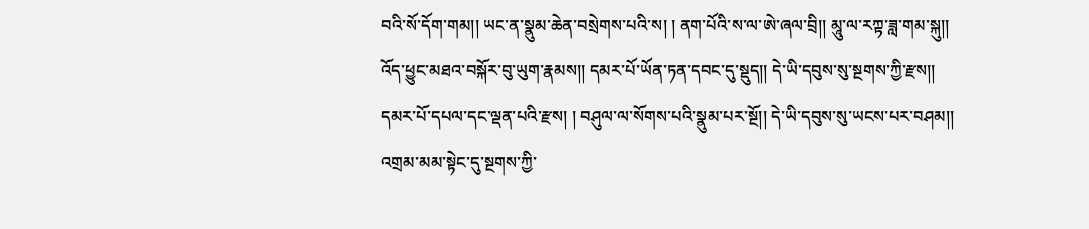བའི་སོ་དོག་གམ།། ཡང་ན་སྣུམ་ཆེན་བསྲེགས་པའི་ས། ། ནག་པོའི་ས་ལ་ཨེ་ཞལ་བྲི།། མཱུ་ལ་རཀྟ་ཟླ་གམ་སྐུ།། འོད་ཕྱུང་མཐའ་བསྐོར་བུ་ཡུག་རྣམས།། དམར་པོ་ཡོན་ཏན་དབང་དུ་སྡུད།། དེ་ཡི་དབུས་སུ་སྔགས་ཀྱི་རྫས།། དམར་པོ་དཔལ་དང་ལྡན་པའི་རྫས། ། བཤུལ་ལ་སོགས་པའི་སྣུམ་པར་སྔོ།། དེ་ཡི་དབུས་སུ་ཡངས་པར་བཤམ།། འགྲམ་མམ་སྟེང་དུ་སྔགས་ཀྱི་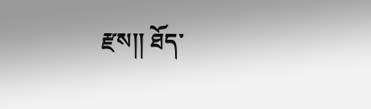རྫས།། ཐོད་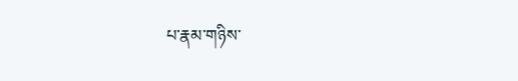པ་རྣམ་གཉིས་